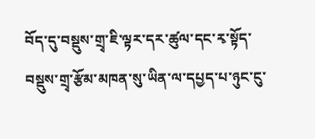བོད་དུ་བསྡུས་གྲྭ་ཇི་ལྟར་དར་ཚུལ་དང་རྭ་སྟོད་བསྡུས་གྲྭ་རྩོམ་མཁན་སུ་ཡིན་ལ་དཔྱད་པ་ཉུང་ངུ་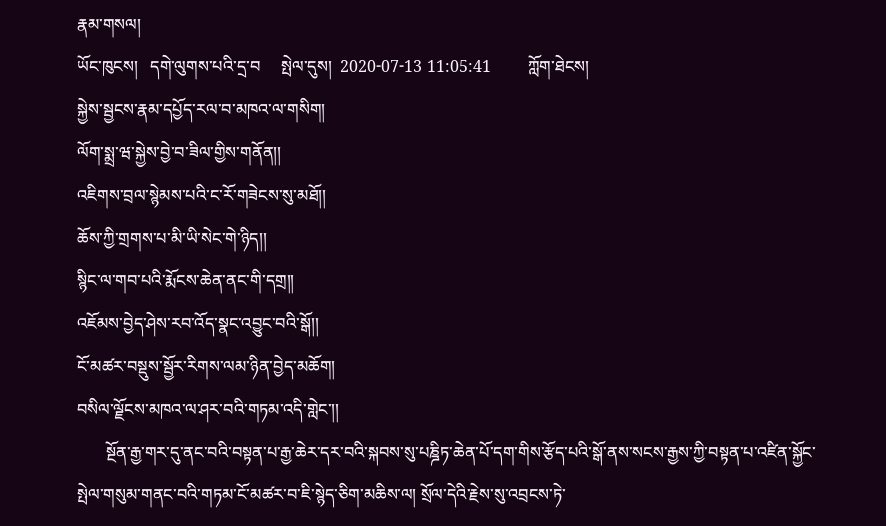རྣམ་གསལ།
ཡོང་ཁུངས།   དགེ་ལུགས་པའི་དྲ་བ     སྤེལ་དུས།  2020-07-13 11:05:41         ཀློག་ཐེངས།
སྐྱེས་སྦྱངས་རྣམ་དཔྱོད་རལ་བ་མཁའ་ལ་གསིག།
ལོག་སྨྲ་ཝ་སྐྱེས་བྱེ་བ་ཟིལ་གྱིས་གནོན།།
འཇིགས་བྲལ་སྙེམས་པའི་ང་རོ་གཟེངས་སུ་མཐོ།།
ཆོས་ཀྱི་གྲགས་པ་མི་ཡི་སེང་གེ་ཉིད།།
སྙིང་ལ་གབ་པའི་རྨོངས་ཆེན་ནང་གི་དགྲ།།
འཇོམས་བྱེད་ཤེས་རབ་འོད་སྣང་འབྱུང་བའི་སྒོ།།
ངོ་མཚར་བསྡུས་སྦྱོར་རིགས་ལམ་ཉིན་བྱེད་མཆོག།
བསིལ་ལྗོངས་མཁའ་ལ་ཤར་བའི་གཏམ་འདི་གླེང་།།
       སྔོན་རྒྱ་གར་དུ་ནང་བའི་བསྟན་པ་རྒྱ་ཆེར་དར་བའི་སྐབས་སུ་པཎྜིཏ་ཆེན་པོ་དག་གིས་རྩོད་པའི་སྒོ་ནས་སངས་རྒྱས་ཀྱི་བསྟན་པ་འཛིན་སྐྱོང་སྤེལ་གསུམ་གནང་བའི་གཏམ་ངོ་མཚར་བ་ཇི་སྙེད་ཅིག་མཆིས་ལ། སྲོལ་དེའི་རྗེས་སུ་འབྲངས་ཏེ་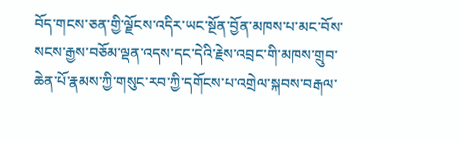བོད་གངས་ཅན་གྱི་ལྗོངས་འདིར་ཡང་སྔོན་བྱོན་མཁས་པ་མང་བོས་སངས་རྒྱས་བཅོམ་ལྡན་འདས་དང་དེའི་རྗེས་འབྲང་གི་མཁས་གྲུབ་ཆེན་པོ་རྣམས་ཀྱི་གསུང་རབ་ཀྱི་དགོངས་པ་འགྲེལ་སྐབས་བརྒལ་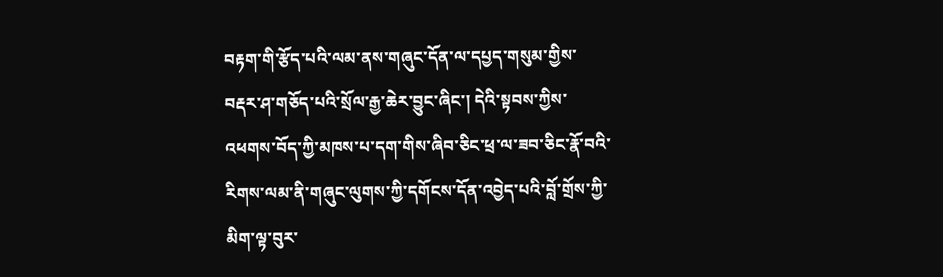བརྟག་གི་རྩོད་པའི་ལམ་ནས་གཞུང་དོན་ལ་དཔྱད་གསུམ་གྱིས་བརྡར་ཤ་གཅོད་པའི་སྲོལ་རྒྱ་ཆེར་བྱུང་ཞིང་། དེའི་སྟབས་ཀྱིས་འཕགས་བོད་ཀྱི་མཁས་པ་དག་གིས་ཞིབ་ཅིང་ཕྲ་ལ་ཟབ་ཅིང་རྣོ་བའི་རིགས་ལམ་ནི་གཞུང་ལུགས་ཀྱི་དགོངས་དོན་འབྱེད་པའི་བློ་གྲོས་ཀྱི་མིག་ལྟ་བུར་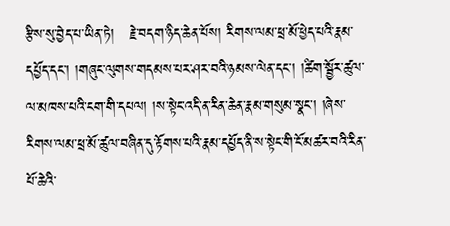རྩིས་སུ་བྱེད་པ་ཡིན་ཏེ།   རྗེ་བདག་ཉིད་ཆེན་པོས། རིགས་ལམ་ཕྲ་མོ་ཕྱེད་པའི་རྣམ་དཔྱོད་དང་། །གཞུང་ལུགས་གདམས་པར་ཤར་བའི་ཉམས་ལེན་དང་། །ཚིག་སྦྱོར་ཚུལ་ལ་མཁས་པའི་ངག་གི་དཔལ། །ས་སྟེང་འདི་ན་རིན་ཆེན་རྣམ་གསུམ་སྣང་། །ཞེས་རིགས་ལམ་ཕྲ་མོ་ཚུལ་བཞིན་དུ་རྟོགས་པའི་རྣམ་དཔྱོད་ནི་ས་སྟེང་གི་ངོ་མཚར་བའི་རིན་པོ་ཆེའི་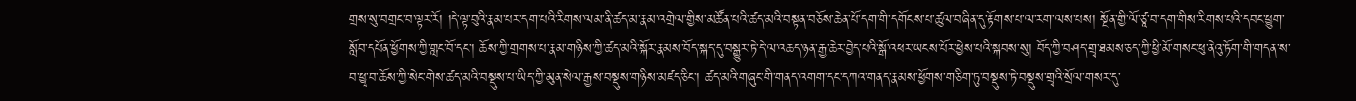གྲས་སུ་བགྲང་བ་ལྟར་རོ། །དེ་ལྟ་བུའི་རྣམ་པར་དག་པའི་རིགས་ལམ་ནི་ཚད་མ་རྣམ་འགྲེལ་གྱིས་མཚོན་པའི་ཚད་མའི་བསྟན་བཅོས་ཆེན་པོ་དག་གི་དགོངས་པ་ཚུལ་བཞིན་དུ་རྟོགས་པ་ལ་རག་ལས་པས། སྔོན་གྱི་ལོ་ཙཱ་བ་དག་གིས་རིགས་པའི་དབང་ཕྱུག་སློབ་དཔོན་ཕྱོགས་ཀྱི་གླང་བོ་དང་། ཆོས་ཀྱི་གྲགས་པ་རྣམ་གཉིས་ཀྱི་ཚད་མའི་སྐོར་རྣམས་བོད་སྐད་དུ་བསྒྱུར་ཏེ་དེ་ལ་འཆད་ཉན་རྒྱ་ཆེར་བྱེད་པའི་སྒོ་འཕར་ཡངས་པོར་ཕྱེས་པའི་སྐབས་སུ། བོད་ཀྱི་བཤད་གྲྭ་ཐམས་ཅད་ཀྱི་ཕྱི་མོ་གསང་ཕུ་ནེའུ་ཏོག་གི་གདན་ས་བ་ཕྱྭ་བ་ཆོས་ཀྱི་སེང་གེས་ཚད་མའི་བསྡུས་པ་ཡིད་ཀྱི་མུན་སེལ་རྒྱས་བསྡུས་གཉིས་མཛད་ཅིང་། ཚད་མའི་གཞུང་གི་གནད་འགག་དང་དཀའ་གནད་རྣམས་ཕྱོགས་གཅིག་ཏུ་བསྡུས་ཏེ་བསྡུས་གྲྭའི་སྲོལ་གསར་དུ་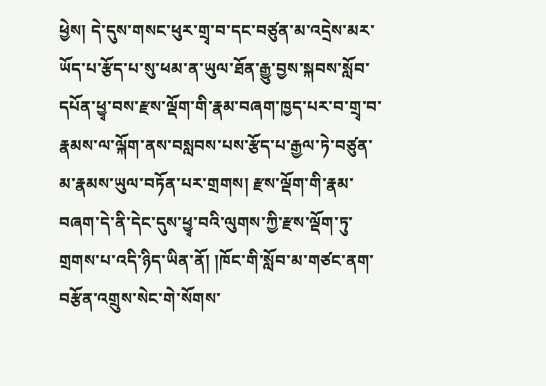ཕྱེས། དེ་དུས་གསང་ཕུར་གྲྭ་བ་དང་བཙུན་མ་འདྲེས་མར་ཡོད་པ་རྩོད་པ་སུ་ཕམ་ན་ཡུལ་ཐོན་རྒྱུ་བྱས་སྐབས་སློབ་དཔོན་ཕྱྭ་བས་རྫས་ལྡོག་གི་རྣམ་བཞག་ཁྱད་པར་བ་གྲྭ་བ་རྣམས་ལ་ལྐོག་ནས་བསླབས་པས་རྩོད་པ་རྒྱལ་ཏེ་བཙུན་མ་རྣམས་ཡུལ་བཏོན་པར་གྲགས། རྫས་ལྡོག་གི་རྣམ་བཞག་དེ་ནི་དེང་དུས་ཕྱྭ་བའི་ལུགས་ཀྱི་རྫས་ལྡོག་ཏུ་གྲགས་པ་འདི་ཉིད་ཡིན་ནོ། །ཁོང་གི་སློབ་མ་གཙང་ནག་བརྩོན་འགྲུས་སེང་གེ་སོགས་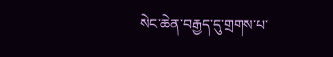སེང་ཆེན་བརྒྱད་དུ་གྲགས་པ་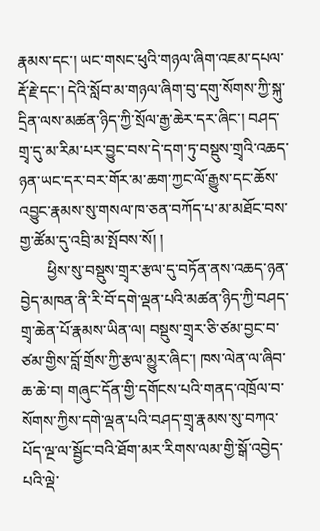རྣམས་དང་། ཡང་གསང་ཕུའི་གཉལ་ཞིག་འཇམ་དཔལ་རྡོ་རྗེ་དང་། དེའི་སློབ་མ་གཉལ་ཞིག་བུ་དགུ་སོགས་ཀྱི་སྐུ་དྲིན་ལས་མཚན་ཉིད་ཀྱི་སྲོལ་རྒྱ་ཆེར་དར་ཞིང་། བཤད་གྲྭ་དུ་མ་རིམ་པར་བྱུང་བས་དེ་དག་ཏུ་བསྡུས་གྲྭའི་འཆད་ཉན་ཡང་དར་བར་གོར་མ་ཆག་ཀྱང་ལོ་རྒྱུས་དང་ཆོས་འབྱུང་རྣམས་སུ་གསལ་ཁ་ཅན་བཀོད་པ་མ་མཐོང་བས་གྱ་ཚོམ་དུ་འབྲི་མ་སྤོབས་སོ། །
       ཕྱིས་སུ་བསྡུས་གྲྭར་རྩལ་དུ་བཏོན་ནས་འཆད་ཉན་བྱེད་མཁན་ནི་རི་བོ་དགེ་ལྡན་པའི་མཚན་ཉིད་ཀྱི་བཤད་གྲྭ་ཆེན་པོ་རྣམས་ཡིན་ལ། བསྡུས་གྲྭར་ཅི་ཙམ་བྱང་བ་ཙམ་གྱིས་བློ་གྲོས་ཀྱི་རྩལ་མྱུར་ཞིང་། ཁས་ལེན་ལ་ཞིབ་ཆ་ཆེ་བ། གཞུང་དོན་གྱི་དགོངས་པའི་གནད་འཁྲོལ་བ་སོགས་ཀྱིས་དགེ་ལྡན་པའི་བཤད་གྲྭ་རྣམས་སུ་བཀའ་པོད་ལྔ་ལ་སྦྱོང་བའི་ཐོག་མར་རིགས་ལམ་གྱི་སྒོ་འབྱེད་པའི་ལྡེ་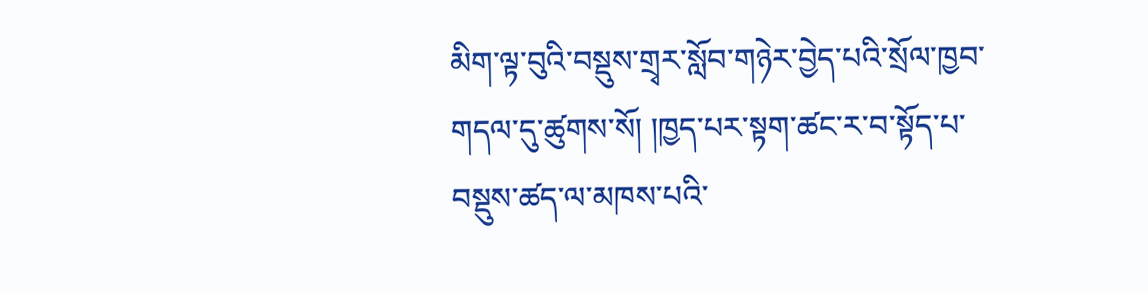མིག་ལྟ་བུའི་བསྡུས་གྲྭར་སློབ་གཉེར་བྱེད་པའི་སྲོལ་ཁྱབ་གདལ་དུ་ཚུགས་སོ། །ཁྱད་པར་སྟག་ཚང་ར་བ་སྟོད་པ་བསྡུས་ཚད་ལ་མཁས་པའི་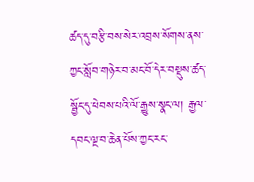ཚད་དུ་བརྩི་བས་སེར་འབྲས་སོགས་ནས་ཀྱང་སློབ་གཉེར་བ་མང་བོ་དེར་བསྡུས་ཚད་སྦྱོང་དུ་ཕེབས་པའི་ལོ་རྒྱུས་སྣང་ལ། རྒྱལ་དབང་ལྔ་བ་ཆེན་པོས་ཀྱང་རང་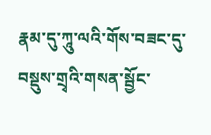རྣམ་དུ་ཀཱུ་ལའི་གོས་བཟང་དུ་བསྡུས་གྲྭའི་གསན་སྦྱོང་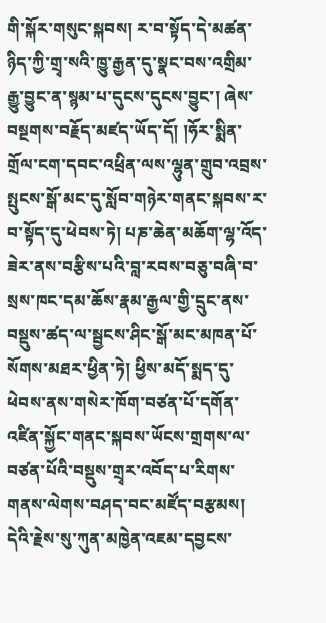གི་སྐོར་གསུང་སྐབས། ར་བ་སྟོད་དེ་མཚན་ཉིད་ཀྱི་གྲྭ་སའི་ཁྱུ་རྒྱན་དུ་སྣང་བས་འགྲིམ་རྒྱུ་བྱུང་ན་སྙམ་པ་དུངས་དུངས་བྱུང་། ཞེས་བསྔགས་བརྗོད་མཛད་ཡོད་དོ། །ཧོར་སྨིན་གྲོལ་ངག་དབང་འཕྲིན་ལས་ལྷུན་གྲུབ་འབྲས་སྤུངས་སྒོ་མང་དུ་སློབ་གཉེར་གནང་སྐབས་ར་བ་སྟོད་དུ་ཕེབས་ཏེ། པཎ་ཆེན་མཆོག་ལྷ་འོད་ཟེར་ནས་བརྩིས་པའི་བླ་རབས་བཅུ་བཞི་བ་སྲས་ཁང་དམ་ཆོས་རྣམ་རྒྱལ་གྱི་དྲུང་ནས་བསྡུས་ཚད་ལ་སྦྱངས་ཤིང་སྒོ་མང་མཁན་པོ་སོགས་མཐར་ཕྱིན་ཏེ། ཕྱིས་མདོ་སྨད་དུ་ཕེབས་ནས་གསེར་ཁོག་བཙན་པོ་དགོན་འཛིན་སྐྱོང་གནང་སྐབས་ཡོངས་གྲགས་ལ་བཙན་པོའི་བསྡུས་གྲྭར་འབོད་པ་རིགས་གནས་ལེགས་བཤད་བང་མཛོད་བརྩམས།  དེའི་རྗེས་སུ་ཀུན་མཁྱེན་འཇམ་དབྱངས་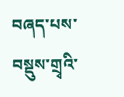བཞད་པས་བསྡུས་གྲྭའི་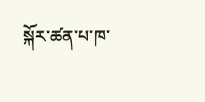སྐོར་ཚན་པ་ཁ་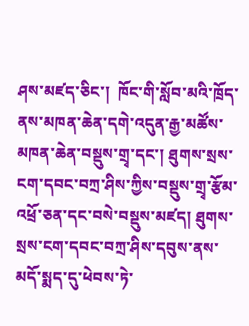ཤས་མཛད་ཅིང་།  ཁོང་གི་སློབ་མའི་ཁྲོད་ནས་མཁན་ཆེན་དགེ་འདུན་རྒྱ་མཚོས་མཁན་ཆེན་བསྡུས་གྲྭ་དང་། ཐུགས་སྲས་ངག་དབང་བཀྲ་ཤིས་ཀྱིས་བསྡུས་གྲྭ་རྩོམ་འཕྲོ་ཅན་དང་བསེ་བསྡུས་མཛད། ཐུགས་སྲས་ངག་དབང་བཀྲ་ཤིས་དབུས་ནས་མདོ་སྨད་དུ་ཕེབས་ཏེ་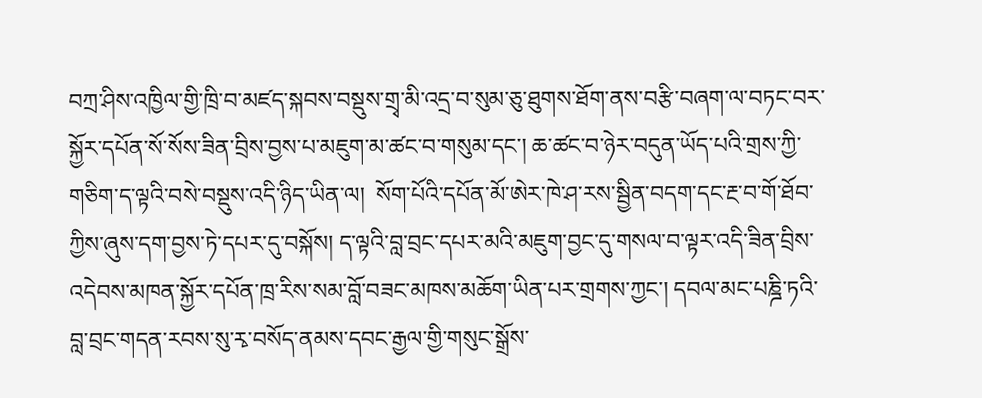བཀྲ་ཤིས་འཁྱིལ་གྱི་ཁྲི་བ་མཛད་སྐབས་བསྡུས་གྲྭ་མི་འདྲ་བ་སུམ་ཅུ་ཐུགས་ཐོག་ནས་བརྩི་བཞག་ལ་བཏང་བར་སྐྱོར་དཔོན་སོ་སོས་ཟིན་བྲིས་བྱས་པ་མཇུག་མ་ཚང་བ་གསུམ་དང་། ཆ་ཚང་བ་ཉེར་བདུན་ཡོད་པའི་གྲས་ཀྱི་གཅིག་ད་ལྟའི་བསེ་བསྡུས་འདི་ཉིད་ཡིན་ལ།  སོག་པོའི་དཔོན་མོ་ཨེར་ཁེ་ཤ་རས་སྦྱིན་བདག་དང་རྔ་བ་གོ་ཐོབ་ཀྱིས་ཞུས་དག་བྱས་ཏེ་དཔར་དུ་བསྐོས། ད་ལྟའི་བླ་བྲང་དཔར་མའི་མཇུག་བྱང་དུ་གསལ་བ་ལྟར་འདི་ཟིན་བྲིས་འདེབས་མཁན་སྐྱོར་དཔོན་ཁྲ་རིས་སམ་བློ་བཟང་མཁས་མཆོག་ཡིན་པར་གྲགས་ཀྱང་། དབལ་མང་པཎྜི་ཏའི་བླ་བྲང་གདན་རབས་སུ་རྭ་བསོད་ནམས་དབང་རྒྱལ་གྱི་གསུང་སྒྲོས་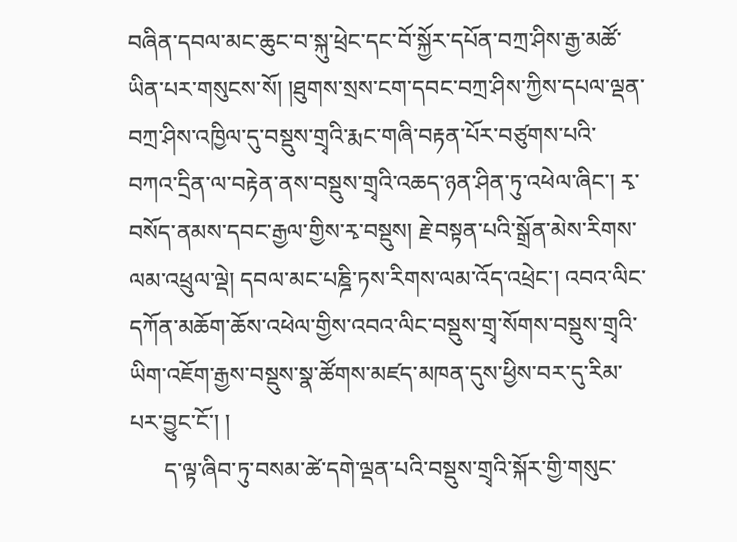བཞིན་དབལ་མང་ཆུང་བ་སྐུ་ཕྲེང་དང་བོ་སྐྱོར་དཔོན་བཀྲ་ཤིས་རྒྱ་མཚོ་ཡིན་པར་གསུངས་སོ། །ཐུགས་སྲས་ངག་དབང་བཀྲ་ཤིས་ཀྱིས་དཔལ་ལྡན་བཀྲ་ཤིས་འཁྱིལ་དུ་བསྡུས་གྲྭའི་རྨང་གཞི་བརྟན་པོར་བཙུགས་པའི་བཀའ་དྲིན་ལ་བརྟེན་ནས་བསྡུས་གྲྭའི་འཆད་ཉན་ཤིན་ཏུ་འཕེལ་ཞིང་། རྭ་བསོད་ནམས་དབང་རྒྱལ་གྱིས་རྭ་བསྡུས། རྗེ་བསྟན་པའི་སྒྲོན་མེས་རིགས་ལམ་འཕྲུལ་ལྡེ། དབལ་མང་པཎྜི་ཏས་རིགས་ལམ་འོད་འཕྲེང་། འབའ་ལིང་དཀོན་མཆོག་ཆོས་འཕེལ་གྱིས་འབའ་ལིང་བསྡུས་གྲྭ་སོགས་བསྡུས་གྲྭའི་ཡིག་འཇོག་རྒྱས་བསྡུས་སྣ་ཚོགས་མཛད་མཁན་དུས་ཕྱིས་བར་དུ་རིམ་པར་བྱུང་ངོ་། །
      ད་ལྟ་ཞིབ་ཏུ་བསམ་ཚེ་དགེ་ལྡན་པའི་བསྡུས་གྲྭའི་སྐོར་གྱི་གསུང་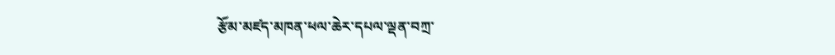རྩོམ་མཛད་མཁན་ཕལ་ཆེར་དཔལ་ལྡན་བཀྲ་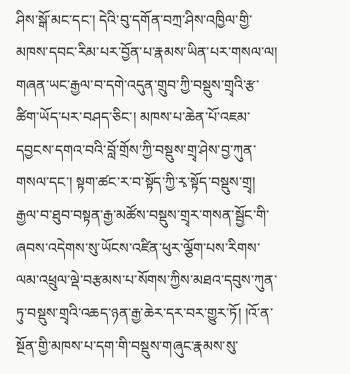ཤིས་སྒོ་མང་དང་། དེའི་བུ་དགོན་བཀྲ་ཤིས་འཁྱིལ་གྱི་མཁས་དབང་རིམ་པར་བྱོན་པ་རྣམས་ཡིན་པར་གསལ་ལ། གཞན་ཡང་རྒྱལ་བ་དགེ་འདུན་གྲུབ་ཀྱི་བསྡུས་གྲྭའི་རྩ་ཚིག་ཡོད་པར་བཤད་ཅིང་། མཁས་པ་ཆེན་པོ་འཇམ་དབྱངས་དགའ་བའི་བློ་གྲོས་ཀྱི་བསྡུས་གྲྭ་ཤེས་བྱ་ཀུན་གསལ་དང་། སྟག་ཚང་ར་བ་སྟོད་ཀྱི་རྭ་སྟོད་བསྡུས་གྲྭ། རྒྱལ་བ་ཐུབ་བསྟན་རྒྱ་མཚོས་བསྡུས་གྲྭར་གསན་སྦྱོང་གི་ཞབས་འདེགས་སུ་ཡོངས་འཛིན་ཕུར་ལྕོག་པས་རིགས་ལམ་འཕྲུལ་ལྡེ་བརྩམས་པ་སོགས་ཀྱིས་མཐའ་དབུས་ཀུན་ཏུ་བསྡུས་གྲྭའི་འཆད་ཉན་རྒྱ་ཆེར་དར་བར་གྱུར་ཏོ། །འོ་ན་སྔོན་གྱི་མཁས་པ་དག་གི་བསྡུས་གཞུང་རྣམས་སུ་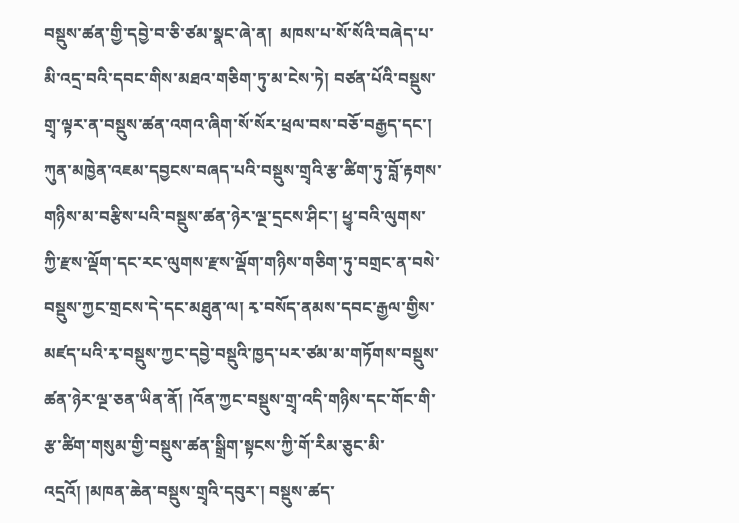བསྡུས་ཚན་གྱི་དབྱེ་བ་ཅི་ཙམ་སྣང་ཞེ་ན།  མཁས་པ་སོ་སོའི་བཞེད་པ་མི་འདྲ་བའི་དབང་གིས་མཐའ་གཅིག་ཏུ་མ་ངེས་ཏེ། བཙན་པོའི་བསྡུས་གྲྭ་ལྟར་ན་བསྡུས་ཚན་འགའ་ཞིག་སོ་སོར་ཕྲལ་བས་བཅོ་བརྒྱད་དང་། ཀུན་མཁྱེན་འཇམ་དབྱངས་བཞད་པའི་བསྡུས་གྲྭའི་རྩ་ཚིག་ཏུ་བློ་རྟགས་གཉིས་མ་བརྩིས་པའི་བསྡུས་ཚན་ཉེར་ལྔ་དྲངས་ཤིང་། ཕྱྭ་བའི་ལུགས་ཀྱི་རྫས་ལྡོག་དང་རང་ལུགས་རྫས་ལྡོག་གཉིས་གཅིག་ཏུ་བགྲང་ན་བསེ་བསྡུས་ཀྱང་གྲངས་དེ་དང་མཐུན་ལ། རྭ་བསོད་ནམས་དབང་རྒྱལ་གྱིས་མཛད་པའི་རྭ་བསྡུས་ཀྱང་དབྱེ་བསྡུའི་ཁྱད་པར་ཙམ་མ་གཏོགས་བསྡུས་ཚན་ཉེར་ལྔ་ཅན་ཡིན་ནོ། །འོན་ཀྱང་བསྡུས་གྲྭ་འདི་གཉིས་དང་གོང་གི་རྩ་ཚིག་གསུམ་གྱི་བསྡུས་ཚན་སྒྲིག་སྟངས་ཀྱི་གོ་རིམ་ཅུང་མི་འདྲའོ། །མཁན་ཆེན་བསྡུས་གྲྭའི་དབུར་། བསྡུས་ཚད་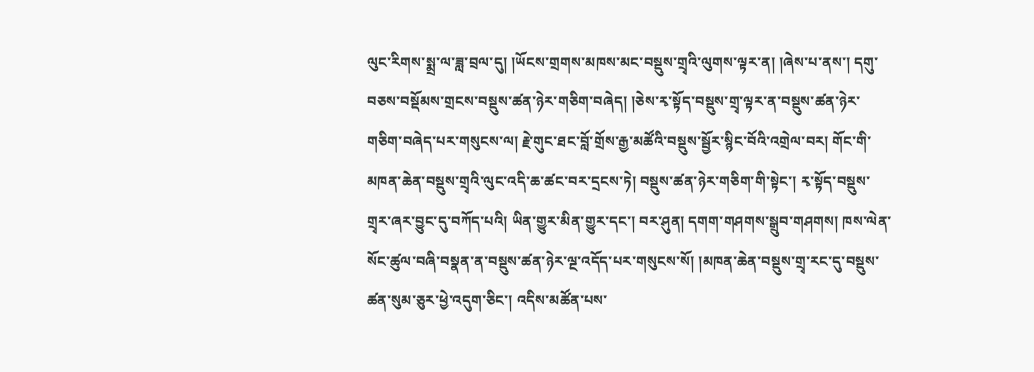ལུང་རིགས་སྨྲ་ལ་ཟླ་བྲལ་དུ། །ཡོངས་གྲགས་མཁས་མང་བསྡུས་གྲྭའི་ལུགས་ལྟར་ན། །ཞེས་པ་ནས་། དགུ་བཅས་བསྡོམས་གྲངས་བསྡུས་ཚན་ཉེར་གཅིག་བཞེད། །ཅེས་རྭ་སྟོད་བསྡུས་གྲྭ་ལྟར་ན་བསྡུས་ཚན་ཉེར་གཅིག་བཞེད་པར་གསུངས་ལ། རྗེ་གུང་ཐང་བློ་གྲོས་རྒྱ་མཚོའི་བསྡུས་སྦྱོར་སྙིང་བོའི་འགྲེལ་བར། གོང་གི་མཁན་ཆེན་བསྡུས་གྲྭའི་ལུང་འདི་ཆ་ཚང་བར་དྲངས་ཏེ། བསྡུས་ཚན་ཉེར་གཅིག་གི་སྟེང་། རྭ་སྟོད་བསྡུས་གྲྭར་ཞར་བྱུང་དུ་བཀོད་པའི། ཡིན་གྱུར་མིན་གྱུར་དང་། བར་ཤུན། དགག་གཤགས་སྒྲུབ་གཤགས། ཁས་ལེན་སོང་ཚུལ་བཞི་བསྣན་ན་བསྡུས་ཚན་ཉེར་ལྔ་འདོད་པར་གསུངས་སོ། །མཁན་ཆེན་བསྡུས་གྲྭ་རང་དུ་བསྡུས་ཚན་སུམ་ཅུར་ཕྱེ་འདུག་ཅིང་། འདིས་མཚོན་པས་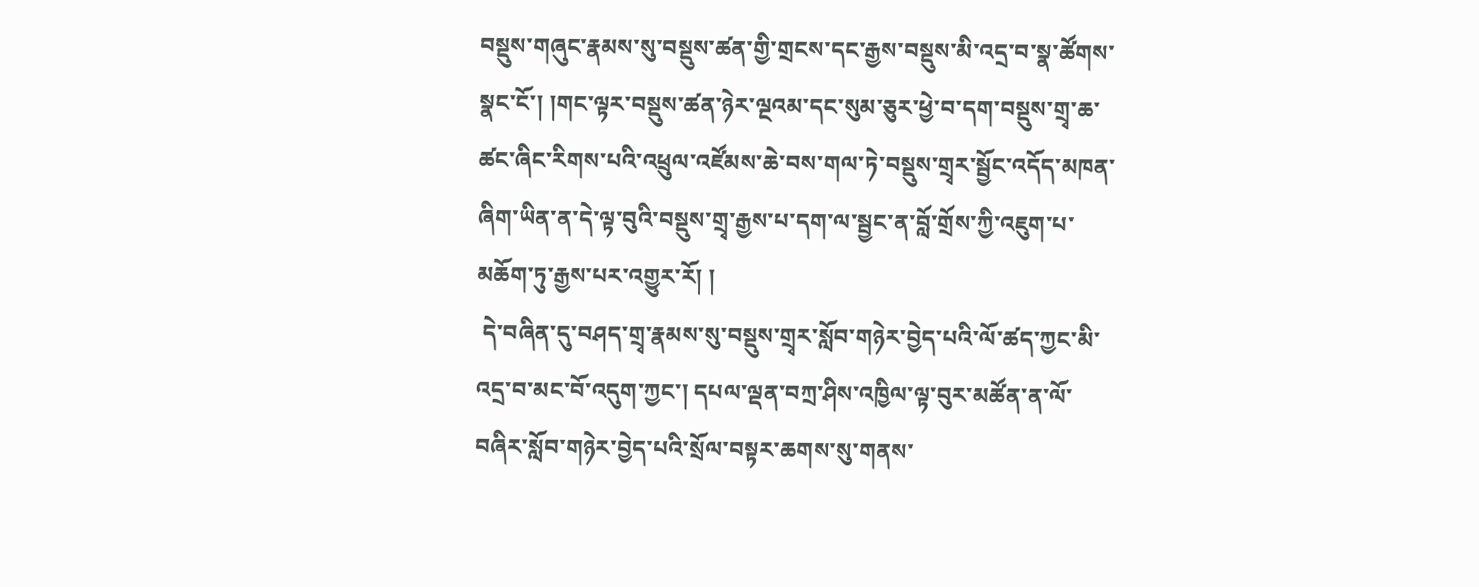བསྡུས་གཞུང་རྣམས་སུ་བསྡུས་ཚན་གྱི་གྲངས་དང་རྒྱས་བསྡུས་མི་འདྲ་བ་སྣ་ཚོགས་སྣང་ངོ་། །གང་ལྟར་བསྡུས་ཚན་ཉེར་ལྔའམ་དང་སུམ་ཅུར་ཕྱེ་བ་དག་བསྡུས་གྲྭ་ཆ་ཚང་ཞིང་རིགས་པའི་འཕྲུལ་འཛོམས་ཆེ་བས་གལ་ཏེ་བསྡུས་གྲྭར་སྦྱོང་འདོད་མཁན་ཞིག་ཡིན་ན་དེ་ལྟ་བུའི་བསྡུས་གྲྭ་རྒྱས་པ་དག་ལ་སྦྱང་ན་བློ་གྲོས་ཀྱི་འཇུག་པ་མཆོག་ཏུ་རྒྱས་པར་འགྱུར་རོ། །
 དེ་བཞིན་དུ་བཤད་གྲྭ་རྣམས་སུ་བསྡུས་གྲྭར་སློབ་གཉེར་བྱེད་པའི་ལོ་ཚད་ཀྱང་མི་འདྲ་བ་མང་བོ་འདུག་ཀྱང་། དཔལ་ལྡན་བཀྲ་ཤིས་འཁྱིལ་ལྟ་བུར་མཚོན་ན་ལོ་བཞིར་སློབ་གཉེར་བྱེད་པའི་སྲོལ་བསྟར་ཆགས་སུ་གནས་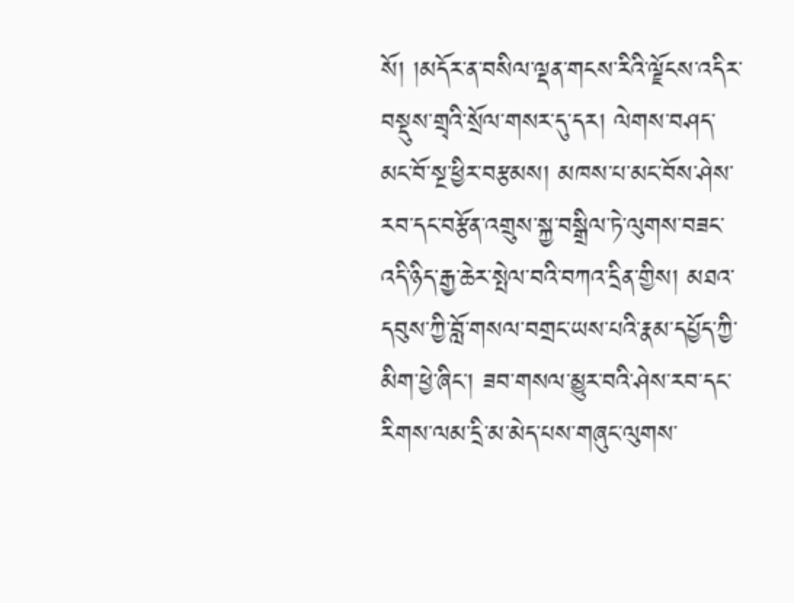སོ། །མདོར་ན་བསིལ་ལྡན་གངས་རིའི་ལྗོངས་འདིར་བསྡུས་གྲྭའི་སྲོལ་གསར་དུ་དར། ལེགས་བཤད་མང་བོ་སྔ་ཕྱིར་བརྩམས། མཁས་པ་མང་བོས་ཤེས་རབ་དང་བརྩོན་འགྲུས་སྐྱ་བསྒྲིལ་ཏེ་ལུགས་བཟང་འདི་ཉིད་རྒྱ་ཆེར་སྤེལ་བའི་བཀའ་དྲིན་གྱིས། མཐའ་དབུས་ཀྱི་བློ་གསལ་བགྲང་ཡས་པའི་རྣམ་དཔྱོད་ཀྱི་མིག་ཕྱེ་ཞིང་། ཟབ་གསལ་མྱུར་བའི་ཤེས་རབ་དང་རིགས་ལམ་དྲི་མ་མེད་པས་གཞུང་ལུགས་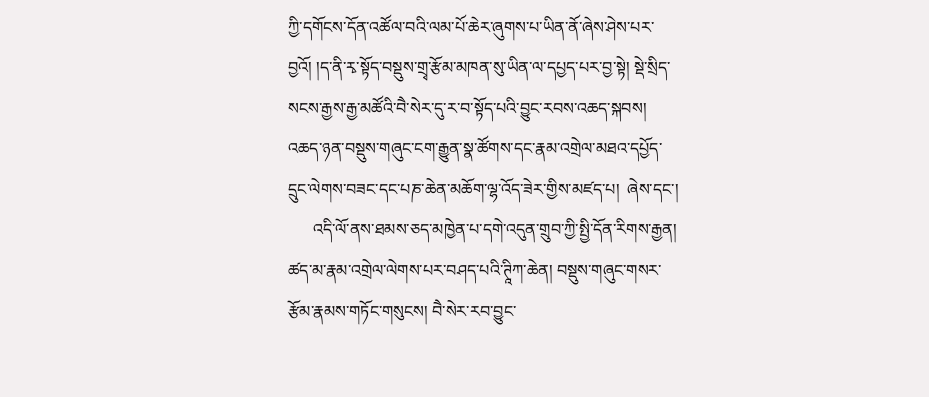ཀྱི་དགོངས་དོན་འཚོལ་བའི་ལམ་པོ་ཆེར་ཞུགས་པ་ཡིན་ནོ་ཞེས་ཤེས་པར་བྱའོ། །ད་ནི་རྭ་སྟོད་བསྡུས་གྲྭ་རྩོམ་མཁན་སུ་ཡིན་ལ་དཔྱད་པར་བྱ་སྟེ། སྡེ་སྲིད་སངས་རྒྱས་རྒྱ་མཚོའི་བཻ་སེར་དུ་ར་བ་སྟོད་པའི་བྱུང་རབས་འཆད་སྐབས། འཆད་ཉན་བསྡུས་གཞུང་ངག་རྒྱུན་སྣ་ཚོགས་དང་རྣམ་འགྲེལ་མཐའ་དཔྱོད་དྲུང་ལེགས་བཟང་དང་པཎ་ཆེན་མཆོག་ལྷ་འོད་ཟེར་གྱིས་མཛད་པ།  ཞེས་དང་།
      འདི་ལོ་ནས་ཐམས་ཅད་མཁྱེན་པ་དགེ་འདུན་གྲུབ་ཀྱི་སྤྱི་དོན་རིགས་རྒྱན། ཚད་མ་རྣམ་འགྲེལ་ལེགས་པར་བཤད་པའི་ཊཱིཀ་ཆེན། བསྡུས་གཞུང་གསར་རྩོམ་རྣམས་གཏོང་གསུངས། བཻ་སེར་རབ་བྱུང་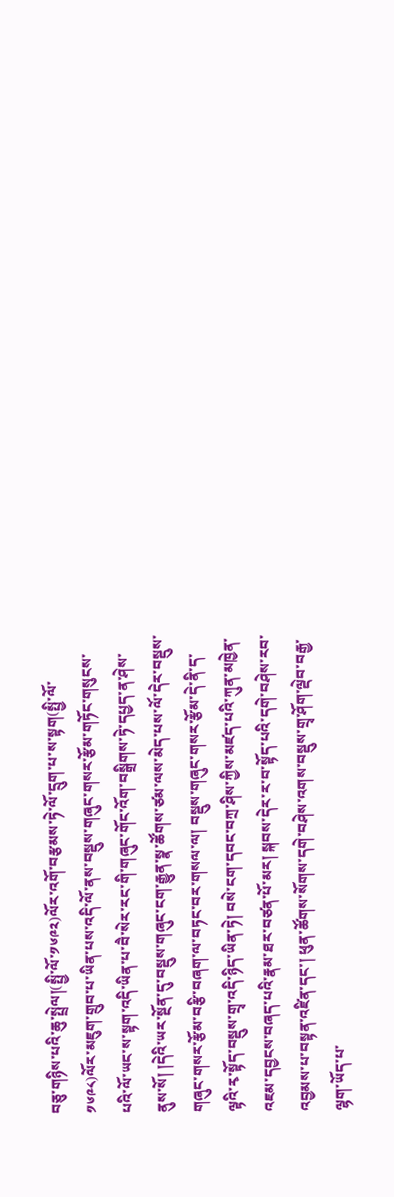བཅུ་གཉིས་པའི་ཆུ་སྤྲེལ།(སྤྱི་ལོ་༡༦༩༢)ལོར་འགོ་བརྩམས་ཏེ་ལོ་དྲུག་པ་ས་སྟག(སྤྱི་ལོ་༡༦༩༨)ལོར་མཇུག་གྲུབ་པ་ཡིན་པས་འདི་ལོ་ནས་བསྡུས་གཞུང་གསར་རྩོམ་གཏོང་གསུངས་པའི་ལོ་ཡང་ས་སྟག་འདི་ཡིན་པ་བཻ་སེར་རང་གི་གཞུང་གོང་འོག་བསྒྲིགས་ཏེ་དཔྱད་ན་ཤེས་ནུས་སོ། །དེའི་ཡར་སྔོན་དུ་བསྡུས་གཞུང་ངག་རྒྱུན་སྣ་ཚོགས་ཙམ་ལས་མེད་པས་ལོ་དེར་བསྡུས་གཞུང་གསར་རྩོམ་བརྩི་བཞག་ལ་བཏང་བར་གསལ་ལ། བསྡུས་གཞུང་གསར་རྩོམ་དེ་ནི་ད་ལྟའི་རྭ་སྟོད་བསྡུས་གྲྭ་འདི་ཉིད་ཡིན་ཏེ། བསེ་ངག་དབང་བཀྲ་ཤིས་ཀྱིས་མཛད་པའི་ཀུན་མཁྱེན་འཇམ་དབྱངས་བཞད་པའི་རྣམ་ཐར་བཙན་པོ་མར། སྐབས་དེར་ར་བ་སྟོད་པའི་དགེ་བཤེས་རབ་འབྱམས་པ་བསྟན་འཛིན་དང་། ཕུན་ཚོགས་སོགས་དགེ་བཤེས་འགས་བསྡུས་གྲྭ་ཤོག་ལྡེབ་བརྒྱ་ལྷག་ཡོད་པ་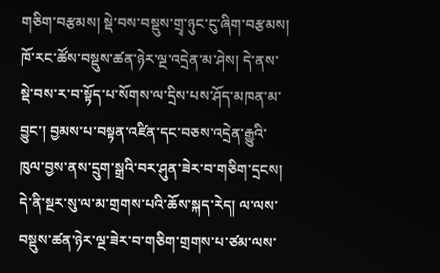གཅིག་བརྩམས། སྡེ་བས་བསྡུས་གྲྭ་ཉུང་ངུ་ཞིག་བརྩམས། ཁོ་རང་ཚོས་བསྡུས་ཚན་ཉེར་ལྔ་འདྲེན་མ་ཤེས། དེ་ནས་སྡེ་བས་ར་བ་སྟོད་པ་སོགས་ལ་དྲིས་པས་ཤོད་མཁན་མ་བྱུང་། བྱམས་པ་བསྟན་འཛིན་དང་བཅས་འདྲེན་རྒྱུའི་ཁུལ་བྱས་ནས་དྲུག་སྒྲའི་བར་ཤུན་ཟེར་བ་གཅིག་དྲངས། དེ་ནི་སྔར་སུ་ལ་མ་གྲགས་པའི་ཆོས་སྐད་རེད། ལ་ལས་བསྡུས་ཚན་ཉེར་ལྔ་ཟེར་བ་གཅིག་གྲགས་པ་ཙམ་ལས་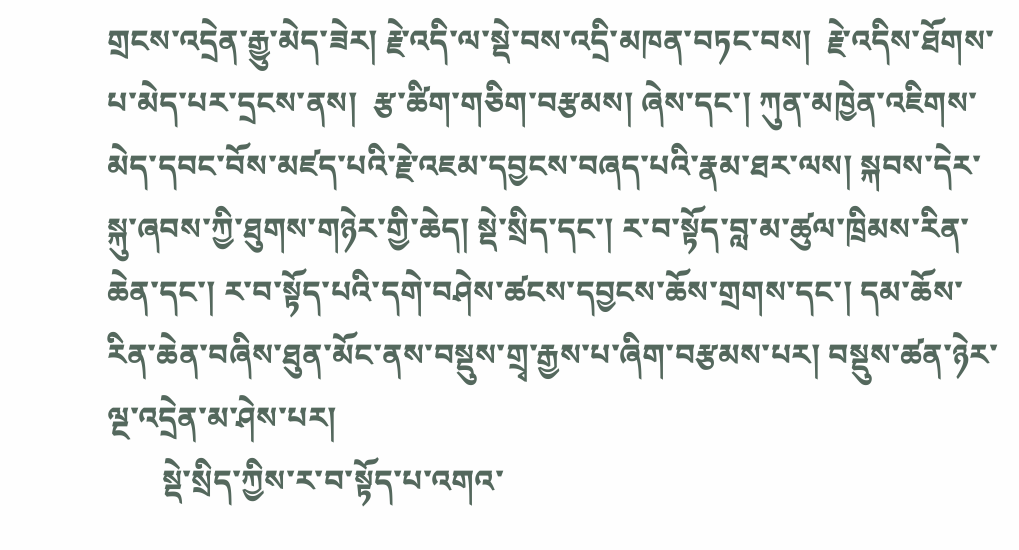གྲངས་འདྲེན་རྒྱུ་མེད་ཟེར། རྗེ་འདི་ལ་སྡེ་བས་འདྲི་མཁན་བཏང་བས།  རྗེ་འདིས་ཐོགས་པ་མེད་པར་དྲངས་ནས།  རྩ་ཚིག་གཅིག་བརྩམས། ཞེས་དང་། ཀུན་མཁྱེན་འཇིགས་མེད་དབང་བོས་མཛད་པའི་རྗེ་འཇམ་དབྱངས་བཞད་པའི་རྣམ་ཐར་ལས། སྐབས་དེར་སྐུ་ཞབས་ཀྱི་ཐུགས་གཉེར་གྱི་ཆེད། སྡེ་སྲིད་དང་། ར་བ་སྟོད་བླ་མ་ཚུལ་ཁྲིམས་རིན་ཆེན་དང་། ར་བ་སྟོད་པའི་དགེ་བཤེས་ཚངས་དབྱངས་ཆོས་གྲགས་དང་། དམ་ཆོས་རིན་ཆེན་བཞིས་ཐུན་མོང་ནས་བསྡུས་གྲྭ་རྒྱས་པ་ཞིག་བརྩམས་པར། བསྡུས་ཚན་ཉེར་ལྔ་འདྲེན་མ་ཤེས་པར།
       སྡེ་སྲིད་ཀྱིས་ར་བ་སྟོད་པ་འགའ་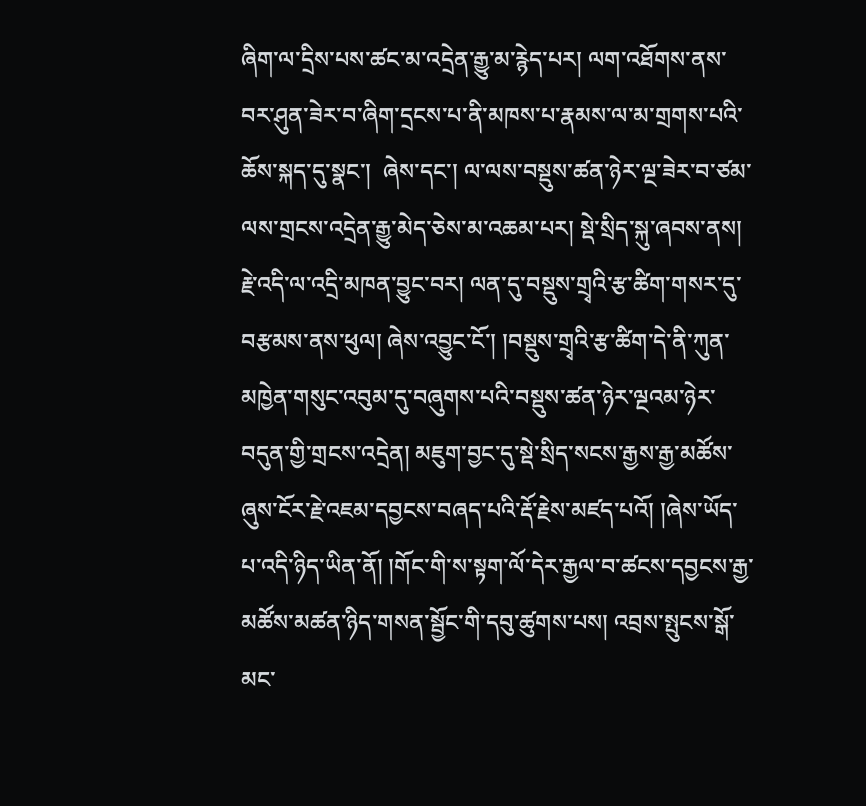ཞིག་ལ་དྲིས་པས་ཚང་མ་འདྲེན་རྒྱུ་མ་རྙེད་པར། ལག་འཐོགས་ནས་བར་ཤུན་ཟེར་བ་ཞིག་དྲངས་པ་ནི་མཁས་པ་རྣམས་ལ་མ་གྲགས་པའི་ཆོས་སྐད་དུ་སྣང་།  ཞེས་དང་། ལ་ལས་བསྡུས་ཚན་ཉེར་ལྔ་ཟེར་བ་ཙམ་ལས་གྲངས་འདྲེན་རྒྱུ་མེད་ཅེས་མ་འཆམ་པར། སྡེ་སྲིད་སྐུ་ཞབས་ནས། རྗེ་འདི་ལ་འདྲི་མཁན་བྱུང་བར། ལན་དུ་བསྡུས་གྲྭའི་རྩ་ཚིག་གསར་དུ་བརྩམས་ནས་ཕུལ། ཞེས་འབྱུང་ངོ་། །བསྡུས་གྲྭའི་རྩ་ཚིག་དེ་ནི་ཀུན་མཁྱེན་གསུང་འབུམ་དུ་བཞུགས་པའི་བསྡུས་ཚན་ཉེར་ལྔའམ་ཉེར་བདུན་གྱི་གྲངས་འདྲེན། མཇུག་བྱང་དུ་སྡེ་སྲིད་སངས་རྒྱས་རྒྱ་མཚོས་ཞུས་ངོར་རྗེ་འཇམ་དབྱངས་བཞད་པའི་རྡོ་རྗེས་མཛད་པའོ། །ཞེས་ཡོད་པ་འདི་ཉིད་ཡིན་ནོ། །གོང་གི་ས་སྟག་ལོ་དེར་རྒྱལ་བ་ཚངས་དབྱངས་རྒྱ་མཚོས་མཚན་ཉིད་གསན་སྦྱོང་གི་དབུ་ཚུགས་པས། འབྲས་སྤུངས་སྒོ་མང་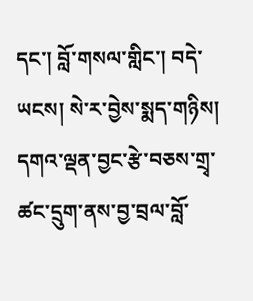དང་། བློ་གསལ་གླིང་། བདེ་ཡངས། སེ་ར་བྱེས་སྨད་གཉིས། དགའ་ལྡན་བྱང་རྩེ་བཅས་གྲྭ་ཚང་དྲུག་ནས་བྱ་བྲལ་བློ་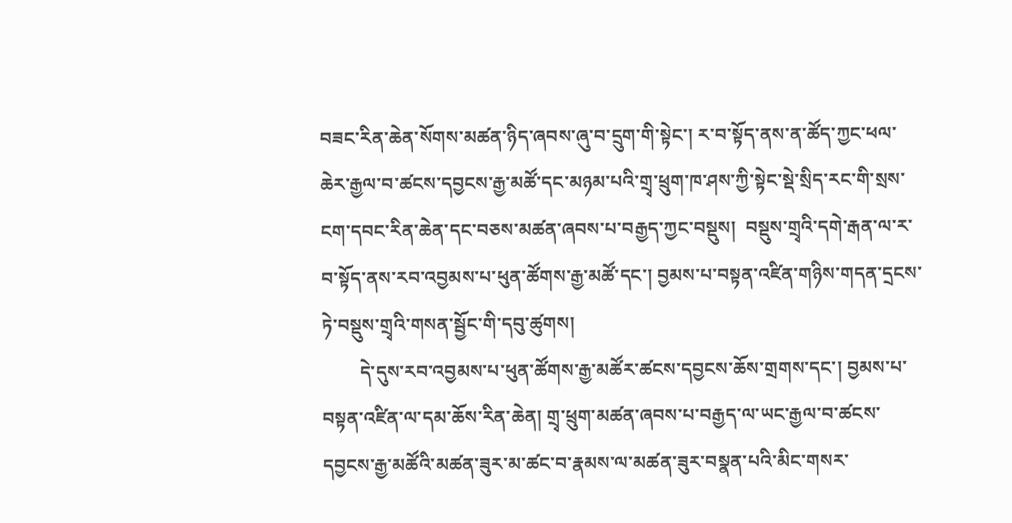བཟང་རིན་ཆེན་སོགས་མཚན་ཉིད་ཞབས་ཞུ་བ་དྲུག་གི་སྟེང་། ར་བ་སྟོད་ནས་ན་ཚོད་ཀྱང་ཕལ་ཆེར་རྒྱལ་བ་ཚངས་དབྱངས་རྒྱ་མཚོ་དང་མཉམ་པའི་གྲྭ་ཕྲུག་ཁ་ཤས་ཀྱི་སྟེང་སྡེ་སྲིད་རང་གི་སྲས་ངག་དབང་རིན་ཆེན་དང་བཅས་མཚན་ཞབས་པ་བརྒྱད་ཀྱང་བསྡུས།  བསྡུས་གྲྭའི་དགེ་རྒན་ལ་ར་བ་སྟོད་ནས་རབ་འབྱམས་པ་ཕུན་ཚོགས་རྒྱ་མཚོ་དང་། བྱམས་པ་བསྟན་འཛིན་གཉིས་གདན་དྲངས་ཏེ་བསྡུས་གྲྭའི་གསན་སྦྱོང་གི་དབུ་ཚུགས།
        དེ་དུས་རབ་འབྱམས་པ་ཕུན་ཚོགས་རྒྱ་མཚོར་ཚངས་དབྱངས་ཆོས་གྲགས་དང་། བྱམས་པ་བསྟན་འཛིན་ལ་དམ་ཆོས་རིན་ཆེན། གྲྭ་ཕྲུག་མཚན་ཞབས་པ་བརྒྱད་ལ་ཡང་རྒྱལ་བ་ཚངས་དབྱངས་རྒྱ་མཚོའི་མཚན་ཟུར་མ་ཚང་བ་རྣམས་ལ་མཚན་ཟུར་བསྣན་པའི་མིང་གསར་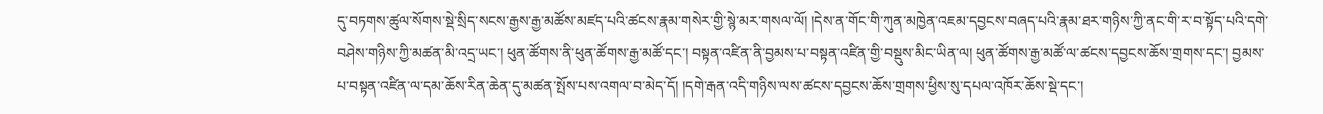དུ་བཏགས་ཚུལ་སོགས་སྡེ་སྲིད་སངས་རྒྱས་རྒྱ་མཚོས་མཛད་པའི་ཚངས་རྣམ་གསེར་གྱི་སྙེ་མར་གསལ་ལོ། །དེས་ན་གོང་གི་ཀུན་མཁྱེན་འཇམ་དབྱངས་བཞད་པའི་རྣམ་ཐར་གཉིས་ཀྱི་ནང་གི་ར་བ་སྟོད་པའི་དགེ་བཤེས་གཉིས་ཀྱི་མཚན་མི་འདྲ་ཡང་། ཕུན་ཚོགས་ནི་ཕུན་ཚོགས་རྒྱ་མཚོ་དང་། བསྟན་འཛིན་ནི་བྱམས་པ་བསྟན་འཛིན་གྱི་བསྡུས་མིང་ཡིན་ལ། ཕུན་ཚོགས་རྒྱ་མཚོ་ལ་ཚངས་དབྱངས་ཆོས་གྲགས་དང་། བྱམས་པ་བསྟན་འཛིན་ལ་དམ་ཆོས་རིན་ཆེན་དུ་མཚན་སྤོས་པས་འགལ་བ་མེད་དོ། །དགེ་རྒན་འདི་གཉིས་ལས་ཚངས་དབྱངས་ཆོས་གྲགས་ཕྱིས་སུ་དཔལ་འཁོར་ཆོས་སྡེ་དང་།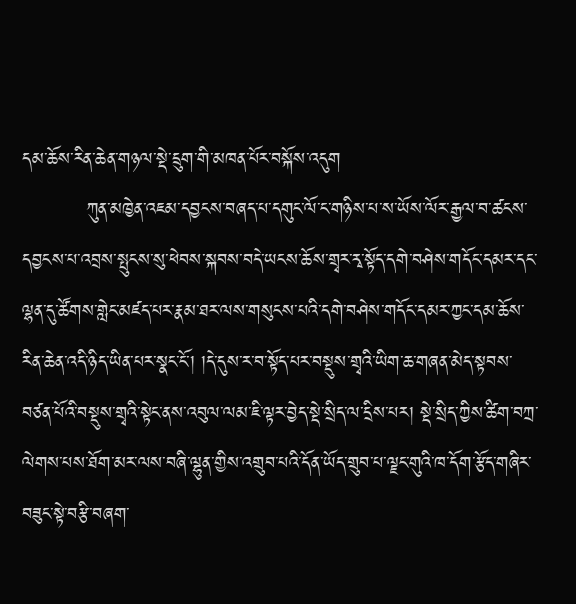དམ་ཆོས་རིན་ཆེན་གཉལ་སྡེ་དྲུག་གི་མཁན་པོར་བསྐོས་འདུག
          ཀུན་མཁྱེན་འཇམ་དབྱངས་བཞད་པ་དགུང་ལོ་ང་གཉིས་པ་ས་ཡོས་ལོར་རྒྱལ་བ་ཚངས་དབྱངས་པ་འབྲས་སྤུངས་སུ་ཕེབས་སྐབས་བདེ་ཡངས་ཆོས་གྲྭར་རྭ་སྟོད་དགེ་བཤེས་གདོང་དམར་དང་ལྷན་དུ་ཚོགས་གླེང་མཛད་པར་རྣམ་ཐར་ལས་གསུངས་པའི་དགེ་བཤེས་གདོང་དམར་ཀྱང་དམ་ཆོས་རིན་ཆེན་འདི་ཉིད་ཡིན་པར་སྣང་ངོ་། །དེ་དུས་ར་བ་སྟོད་པར་བསྡུས་གྲྭའི་ཡིག་ཆ་གཞན་མེད་སྟབས་བཙན་པོའི་བསྡུས་གྲྭའི་སྟེང་ནས་འབུལ་ལམ་ཇི་ལྟར་བྱེད་སྡེ་སྲིད་ལ་དྲིས་པར། སྡེ་སྲིད་ཀྱིས་ཚིག་བཀྲ་ལེགས་པས་ཐོག་མར་ལས་བཞི་ལྷུན་གྱིས་འགྲུབ་པའི་དོན་ཡོད་གྲུབ་པ་ལྗང་གུའི་ཁ་དོག་རྩོད་གཞིར་བཟུང་སྟེ་བརྩི་བཞག་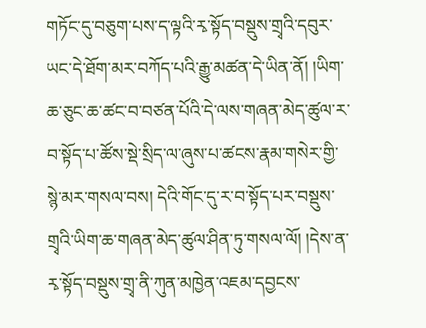གཏོང་དུ་བཅུག་པས་ད་ལྟའི་རྭ་སྟོད་བསྡུས་གྲྭའི་དབུར་ཡང་དེ་ཐོག་མར་བཀོད་པའི་རྒྱུ་མཚན་དེ་ཡིན་ནོ། །ཡིག་ཆ་ཅུང་ཆ་ཚང་བ་བཙན་པོའི་དེ་ལས་གཞན་མེད་ཚུལ་ར་བ་སྟོད་པ་ཚོས་སྡེ་སྲིད་ལ་ཞུས་པ་ཚངས་རྣམ་གསེར་གྱི་སྙེ་མར་གསལ་བས། དེའི་གོང་དུ་ར་བ་སྟོད་པར་བསྡུས་གྲྭའི་ཡིག་ཆ་གཞན་མེད་ཚུལ་ཤིན་ཏུ་གསལ་ལོ། །དེས་ན་རྭ་སྟོད་བསྡུས་གྲྭ་ནི་ཀུན་མཁྱེན་འཇམ་དབྱངས་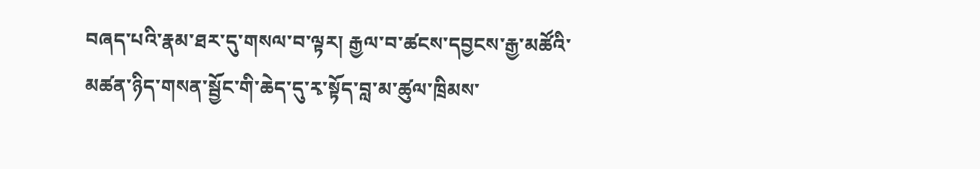བཞད་པའི་རྣམ་ཐར་དུ་གསལ་བ་ལྟར། རྒྱལ་བ་ཚངས་དབྱངས་རྒྱ་མཚོའི་མཚན་ཉིད་གསན་སྦྱོང་གི་ཆེད་དུ་རྭ་སྟོད་བླ་མ་ཚུལ་ཁྲིམས་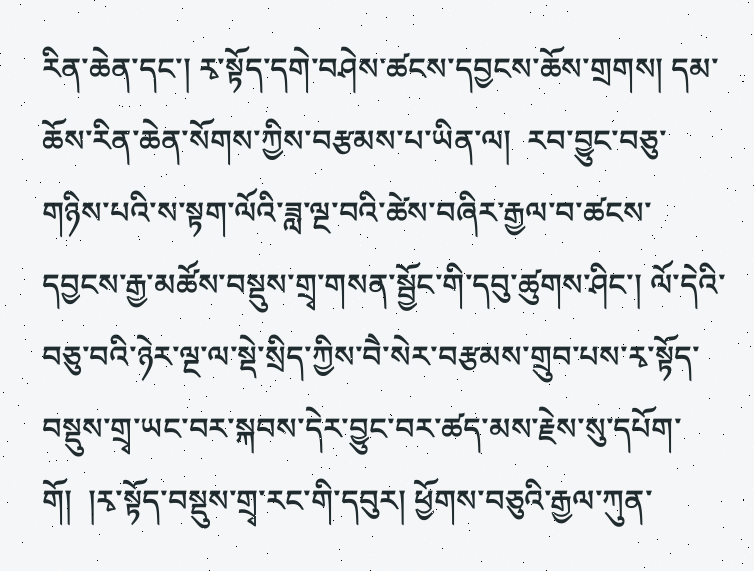རིན་ཆེན་དང་། རྭ་སྟོད་དགེ་བཤེས་ཚངས་དབྱངས་ཆོས་གྲགས། དམ་ཆོས་རིན་ཆེན་སོགས་ཀྱིས་བརྩམས་པ་ཡིན་ལ།  རབ་བྱུང་བཅུ་གཉིས་པའི་ས་སྟག་ལོའི་ཟླ་ལྔ་བའི་ཚེས་བཞིར་རྒྱལ་བ་ཚངས་དབྱངས་རྒྱ་མཚོས་བསྡུས་གྲྭ་གསན་སྦྱོང་གི་དབུ་ཚུགས་ཤིང་། ལོ་དེའི་བཅུ་བའི་ཉེར་ལྔ་ལ་སྡེ་སྲིད་ཀྱིས་བཻ་སེར་བརྩམས་གྲུབ་པས་རྭ་སྟོད་བསྡུས་གྲྭ་ཡང་བར་སྐབས་དེར་བྱུང་བར་ཚད་མས་རྗེས་སུ་དཔོག་གོ།  །རྭ་སྟོད་བསྡུས་གྲྭ་རང་གི་དབུར། ཕྱོགས་བཅུའི་རྒྱལ་ཀུན་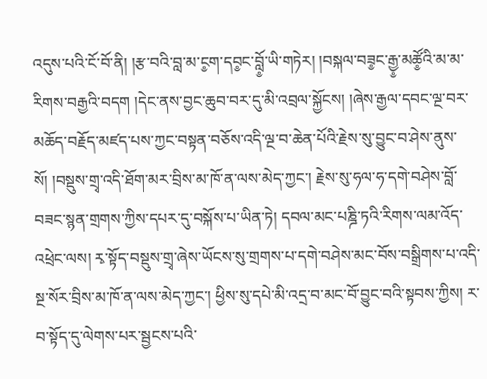འདུས་པའི་ངོ་བོ་ནི། །རྩ་བའི་བླ་མ་ང༵ག་དབ༵ང་བློ༵་ཡི་གཏེར། །བསྐལ་བཟ༵ང་རྒྱ༵་མཚོ༵འི་མ་མ་རིགས་བརྒྱའི་བདག །དེང་ནས་བྱང་ཆུབ་བར་དུ་མི་འབྲལ་སྐྱོངས། །ཞེས་རྒྱལ་དབང་ལྔ་བར་མཆོད་བརྗོད་མཛད་པས་ཀྱང་བསྟན་བཅོས་འདི་ལྔ་བ་ཆེན་པོའི་རྗེས་སུ་བྱུང་བ་ཤེས་ནུས་སོ། །བསྡུས་གྲྭ་འདི་ཐོག་མར་བྲིས་མ་ཁོ་ན་ལས་མེད་ཀྱང་། རྗེས་སུ་ཧལ་ཧ་དགེ་བཤེས་བློ་བཟང་སྙན་གྲགས་ཀྱིས་དཔར་དུ་བསྐོས་པ་ཡིན་ཏེ། དབལ་མང་པཎྜི་ཏའི་རིགས་ལམ་འོད་འཕྲེང་ལས། རྭ་སྟོད་བསྡུས་གྲྭ་ཞེས་ཡོངས་སུ་གྲགས་པ་དགེ་བཤེས་མང་བོས་བསྒྲིགས་པ་འདི་སྔ་སོར་བྲིས་མ་ཁོ་ན་ལས་མེད་ཀྱང་། ཕྱིས་སུ་དཔེ་མི་འདྲ་བ་མང་བོ་བྱུང་བའི་སྟབས་ཀྱིས། ར་བ་སྟོད་དུ་ལེགས་པར་སྦྱངས་པའི་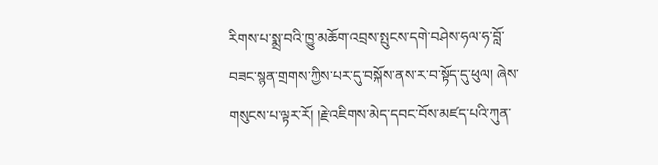རིགས་པ་སྨྲ་བའི་ཁྱུ་མཆོག་འབྲས་སྤུངས་དགེ་བཤེས་ཧལ་ཧ་བློ་བཟང་སྙན་གྲགས་ཀྱིས་པར་དུ་བསྐོས་ནས་ར་བ་སྟོད་དུ་ཕུལ། ཞེས་གསུངས་པ་ལྟར་རོ། །རྗེ་འཇིགས་མེད་དབང་བོས་མཛད་པའི་ཀུན་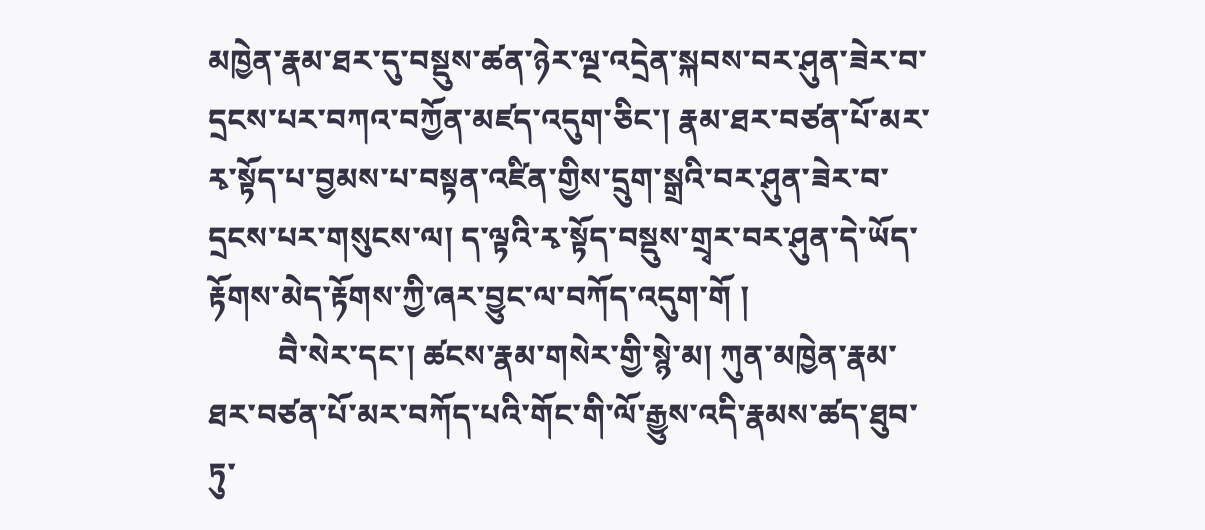མཁྱེན་རྣམ་ཐར་དུ་བསྡུས་ཚན་ཉེར་ལྔ་འདྲེན་སྐབས་བར་ཤུན་ཟེར་བ་དྲངས་པར་བཀའ་བཀྱོན་མཛད་འདུག་ཅིང་། རྣམ་ཐར་བཙན་པོ་མར་རྭ་སྟོད་པ་བྱམས་པ་བསྟན་འཛིན་གྱིས་དྲུག་སྒྲའི་བར་ཤུན་ཟེར་བ་དྲངས་པར་གསུངས་ལ། ད་ལྟའི་རྭ་སྟོད་བསྡུས་གྲྭར་བར་ཤུན་དེ་ཡོད་རྟོགས་མེད་རྟོགས་ཀྱི་ཞར་བྱུང་ལ་བཀོད་འདུག་གོ །
         བཻ་སེར་དང་། ཚངས་རྣམ་གསེར་གྱི་སྙེ་མ། ཀུན་མཁྱེན་རྣམ་ཐར་བཙན་པོ་མར་བཀོད་པའི་གོང་གི་ལོ་རྒྱུས་འདི་རྣམས་ཚད་ཐུབ་ཏུ་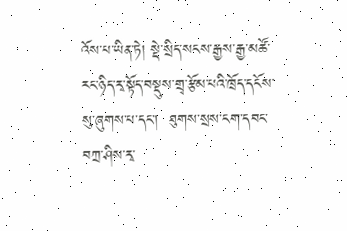འོས་པ་ཡིན་ཏེ། སྡེ་སྲིད་སངས་རྒྱས་རྒྱ་མཚོ་རང་ཉིད་རྭ་སྟོད་བསྡུས་གྲྭ་རྩོམ་པའི་ཁྲོད་དངོས་སུ་ཞུགས་པ་དང་།  ཐུགས་སྲས་ངག་དབང་བཀྲ་ཤིས་རྭ་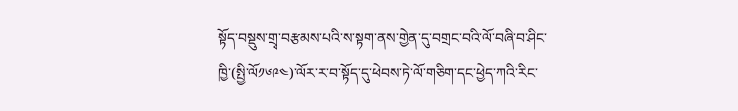སྟོད་བསྡུས་གྲྭ་བརྩམས་པའི་ས་སྟག་ནས་གྱེན་དུ་བགྲང་བའི་ལོ་བཞི་བ་ཤིང་ཁྱི་(སྤྱི་ལོ༡༦༩༤)་ལོར་ར་བ་སྟོད་དུ་ཕེབས་ཏེ་ལོ་གཅིག་དང་ཕྱེད་ཀའི་རིང་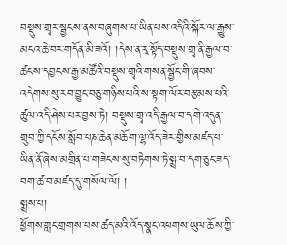བསྡུས་གྲྭར་སྦྱངས་ནས་བཞུགས་པ་ཡིན་པས་འདིའི་སྐོར་ལ་རྒྱུས་མངའ་ཆེ་བར་གདོན་མི་ཟའོ། །དེས་ན་རྭ་སྟོད་བསྡུས་གྲྭ་ནི་རྒྱལ་བ་ཚངས་དབྱངས་རྒྱ་མཚོའི་བསྡུས་གྲྭའི་གསན་སྦྱོང་གི་ཞབས་འདེགས་སུ་རབ་བྱུང་བཅུ་གཉིས་པའི་ས་སྟག་ལོར་བརྩམས་པའི་ཚུལ་འདི་ཤེས་པར་བྱས་ཏེ། བསྡུས་གྲྭ་འདི་རྒྱལ་བ་དགེ་འདུན་གྲུབ་ཀྱི་དངོས་སློབ་པཎ་ཆེན་མཆོག་ལྷ་འོད་ཟེར་གྱིས་མཛད་པ་ཡིན་ནོ་ཞེས་མགྲིན་པ་གཟེངས་སུ་བཏེགས་ཏེ་སྨྲ་བ་དག་ཅུང་ཟད་བག་ཚ་བ་མཛད་དུ་གསོལ་ལོ། །
སྨྲས་པ།
ཕྱོགས་གླང་གྲགས་པས་ཚད་མའི་འོད་སྣང་འཕགས་ཡུལ་ཆོས་ཀྱི་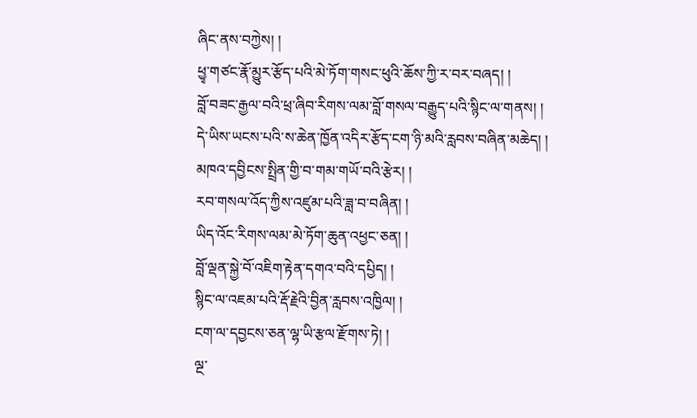ཞིང་ནས་བཀྱེས། །
ཕྱྭ་གཙང་རྣོ་མྱུར་རྩོད་པའི་མེ་ཏོག་གསང་ཕུའི་ཆོས་ཀྱི་ར་བར་བཞད། །
བློ་བཟང་རྒྱལ་བའི་ཕྲ་ཞིབ་རིགས་ལམ་བློ་གསལ་བརྒྱུད་པའི་སྙིང་ལ་གནས། །
དེ་ཡིས་ཡངས་པའི་ས་ཆེན་ཁྱོན་འདིར་རྩོད་ངག་ཉི་མའི་རླབས་བཞིན་མཆེད། །
མཁའ་དབྱིངས་སྤྲིན་གྱི་བ་གམ་གཡོ་བའི་རྩེར། །
རབ་གསལ་འོད་ཀྱིས་འཛུམ་པའི་ཟླ་བ་བཞིན། །
ཡིད་འོང་རིགས་ལམ་མེ་ཏོག་ཆུན་འཕྱང་ཅན། །
བློ་ལྡན་སྐྱེ་བོ་འཇིག་རྟེན་དགའ་བའི་དཔྱིད། །
སྙིང་ལ་འཇམ་པའི་རྡོ་རྗེའི་བྱིན་རླབས་འཁྱིལ། །
ངག་ལ་དབྱངས་ཅན་ལྷ་ཡི་རྩལ་རྫོགས་ཏེ། །
ལྔ་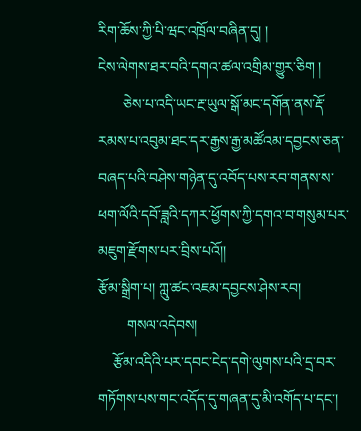རིག་ཆོས་ཀྱི་པི་ཝང་འཁྲོལ་བཞིན་དུ། །
ངེས་ལེགས་ཐར་བའི་དགའ་ཚལ་འགྲིམ་གྱུར་ཅིག །
       ཅེས་པ་འདི་ཡང་རྔ་ཡུལ་སྒོ་མང་དགོན་ནས་རྡོ་རམས་པ་འབུམ་ཐང་དར་རྒྱས་རྒྱ་མཚོའམ་དབྱངས་ཅན་བཞད་པའི་བཤེས་གཉེན་དུ་འབོད་པས་རབ་གནས་ས་ཕག་ལོའི་དབོ་ཟླའི་དཀར་ཕྱོགས་ཀྱི་དགའ་བ་གསུམ་པར་མཇུག་རྫོགས་པར་བྲིས་པའོ།།
རྩོམ་སྒྲིག་པ། ཀླུ་ཚང་འཇམ་དབྱངས་ཤེས་རབ།
        གསལ་འདེབས།
    རྩོམ་འདིའི་པར་དབང་ངེད་དགེ་ལུགས་པའི་དྲ་བར་གཏོགས་པས་གང་འདོད་དུ་གཞན་དུ་མི་འགོད་པ་དང་།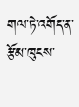གལ་ཏེ་འགོད་ན་རྩོམ་ཁུངས་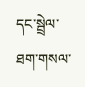དང་སྦྲེལ་ཐག་གསལ་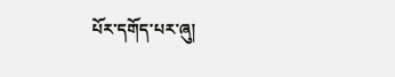པོར་དགོད་པར་ཞུ།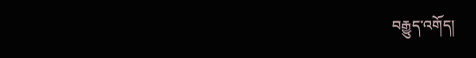བརྒྱུད་འགོད།